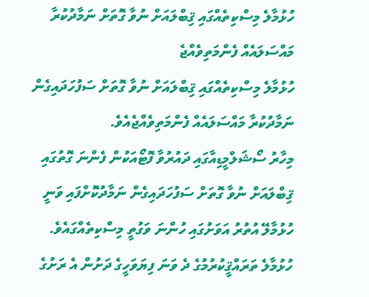ހުޅުމާލެ މިސްކިތެއްގައި ޤިބްލައަށް ނުވާ ގޮތަށް ނަމާދުކުރާ މައްސަލައެއް ފެންމަތިވެއްޖެ
ހުޅުމާލެ މިސްކިތެއްގައި ޤިބްލައަށް ނުވާ ގޮތަށް ސަފުހަދައިގެން ނަމާދުކުރާ މައްސަލައެއް ފެންމަތިވެއްޖެއެވެ.
މިހާރު ސޯޝަލްމީޑިއާގައި ދައުރުވާ ފޮޓޯއަކުން ފެންނަ ގޮތުގައި ޤިބްލައަށް ނުވާ ގޮތަށް ސަފުހަދައިގެން ނަމާދުކޮށްފައި ވަނީ ހުޅުމާލޭ އުތުރު އަވަށުގައި ހުންނަ ވަގުތީ މިސްކިތެއްގައެވެ. ހުޅުމާލެ ތަރައްޤީކުރުމުގެ ދެ ވަނަ ފިޔަވަހީގެ ދަށުން އެ ރަށުގެ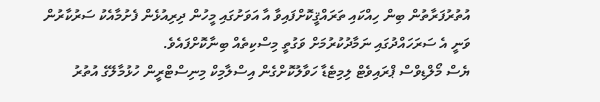އުތުރުފަރާތުން ބިން ހިއްކައި ތަރައްޤީކޮށްފައިވާ އާ އަވަށުގައި މީހުން ދިރިއުޅެން ފެށުމާއެކު ސަރުކާރުން ވަނީ އެ ސަރަހައްދުގައި ނަމާދުކުރުމަށް ވަގުތީ މިސްކިތެއް ބިނާކޮށްފައެވެ.
ޔެސް މޯލްޑިވްސް ޕްރައިވެޓް ލިމިޓެޑާ ހަވާލުކޮށްގެން އިސްލާމިކް މިނިސްޓްރީން ހުޅުމާލޭގެ އުތުރު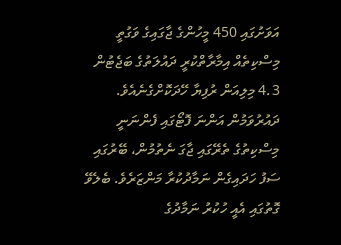އަވަށުގައި 450 މީހުންގެ ޖާގައިގެ ވަގުތީ މިސްކިތެއް އިމާރާތްކުރީ ދައުލަތުގެ ބަޖެޓުން 4.3 މިލިއަން ރުފިޔާ ހޭދަކޮށްގެނެއެވެ.
ދައުރުވަމުން އަންނަ ފޮޓޯގައި ފެންނަނީ މިސްކިތުގެ ތެރޭގައި ޖާގަ ނެތުމުން، ބޭރުގައި ސަފު ހަދައިގެން ނަމާދުކުރާ މަންޒަރެވެ. ބެލެވޭ ގޮތުގައި އެއީ ހުކުރު ނަމާދުގެ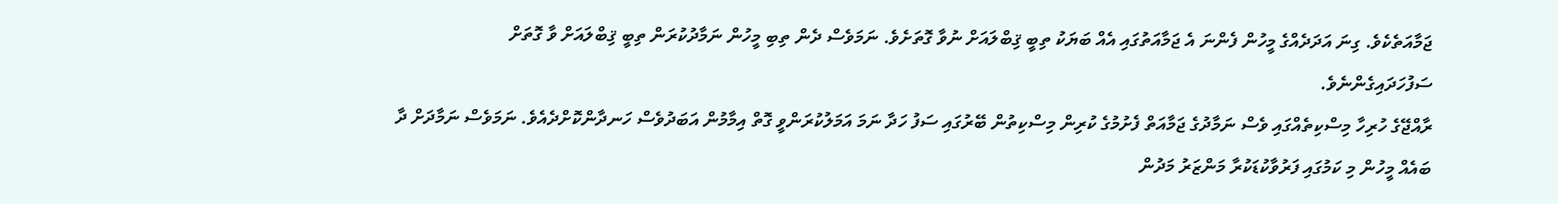ޖަމާއަތެކެވެ. ގިނަ އަދަދެއްގެ މީހުން ފެންނަ އެ ޖަމާއަތުގައި އެއް ބަޔަކު ތިބީ ޤިބްލައަށް ނުވާ ގޮތަށެވެ. ނަމަވެސް ދެން ތިބި މީހުން ނަމާދުކުރަން ތިބީ ޤިބްލައަށް ވާ ގޮތަށް ސަފުހަދައިގެންނެވެ.
ރާއްޖޭގެ ހުރިހާ މިސްކިތެއްގައި ވެސް ނަމާދުގެ ޖަމާއަތް ފެށުމުގެ ކުރިން މިސްކިތުން ބޭރުގައި ސަފު ހަދާ ނަމަ އަމަލުކުރަންވީ ގޮތް އިމާމުން އަބަދުވެސް ހަނދާންކޮށްދެއެވެ. ނަމަވެސް ނަމާދަށް ދާ ބައެއް މީހުން މި ކަމުގައި ފަރުވާކުޑަކުރާ މަންޒަރު މަދުން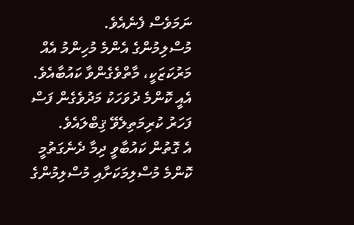ނަމަވެސް ފެނެއެވެ.
މުސްލިމުންގެ އެންމެ މުހިންމު އެއް މަރުކަޒަކީ، މާތްވެގެންވާ ކައުބާއެވެ. އެއީ ކޮންމެ ދުވަހަކު މަދުވެގެން ފަސް ފަހަރު ކުރިމަތިލެވޭ ޤިބްލައެވެ.
އެ ގޮތުން ކައުބާވީ ދިމާ ދެނެގަތުމީ ކޮންމެ މުސްލިމަކަށާއި މުސްލިމުންގެ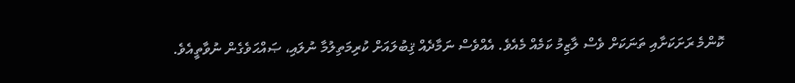ކޮންމެ ރަށަކަށާއި ތަނަކަށް ވެސް ލާޒިމު ކަމެއް މެއެވެ. އެއްވެސް ނަމާދެއް ޤިބުލައަށް ކުރިމަތިލުމާ ނުލައި، ޞައްޙަވެގެން ނުވާތީއެވެ.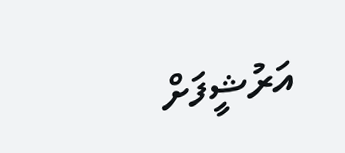އަރުޝީފަށް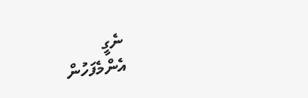ނެގީ
އެންމެފަހުން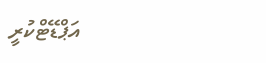އަޕްޑޭޓްކުރީ